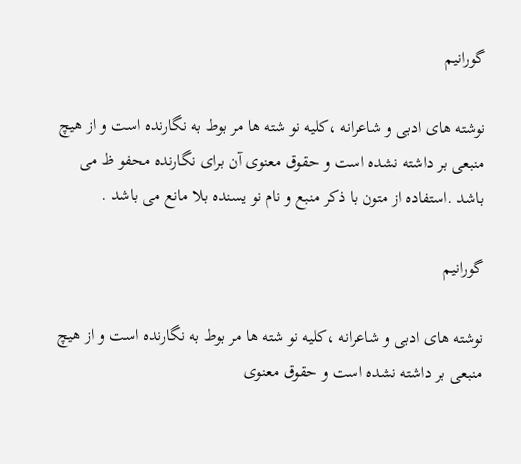گورانیم

نوشته های ادبی و شاعرانه ،کلیه نو شته ها مر بوط به نگارنده است و از هیچ منبعی بر داشته نشده است و حقوق معنوی آن برای نگارنده محفو ظ می باشد .استفاده از متون با ذکر منبع و نام نو یسنده بلا مانع می باشد .

گورانیم

نوشته های ادبی و شاعرانه ،کلیه نو شته ها مر بوط به نگارنده است و از هیچ منبعی بر داشته نشده است و حقوق معنوی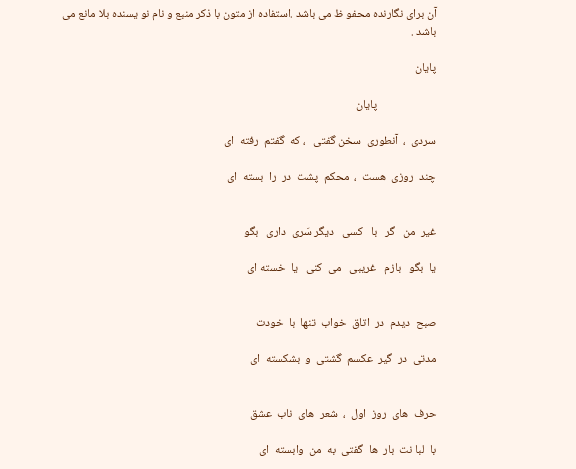آن برای نگارنده محفو ظ می باشد .استفاده از متون با ذکر منبع و نام نو یسنده بلا مانع می باشد .

پایان

                      پایان

سردی  ،  آنطوری  سخن گفتی   ، که  گفتم  رفته  ای

چند  روزی  هست  ،  محکم  پشت  در  را  بسته  ای


غیر  من   گر   با   کسی   دیگر سَری  داری   بگو

یا  بگو   بازم   غریبی   می  کنی   یا  خسته ای


صبح  دیدم  در  اتاق  خواب  تنها  با  خودت

مدتی  در  گیر  عکسم  گشتی  و  بشکسته  ای


حرف  های  روز  اول  ،  شعر  های  ناب  عشق

با  لبا نت  بار  ها  گفتی  به  من  وابسته  ای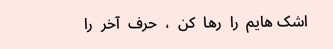اشک هایم  را  رها  کن  ،  حرف  آخر  را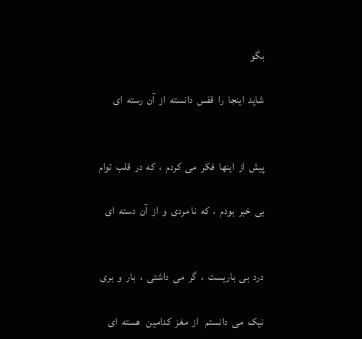بگو

شاید  اینجا  را  قفس  دانسته  از  آن  رسته  ای


پیش  از  اینها  فکر  می  کردم  ،  که  در  قلب  توام

بی  خبر  بودم  ،  که  نا مردی  و  از  آن  دسته  ای


درد  بی  باریست  ،  گر  می  داشتی  ،  بار  و  بری

نیک  می  دانستم   از  مغز  کدامین   هسته  ای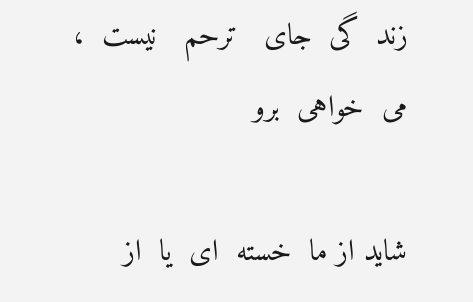زند  گی  جای   ترحم   نیست  ،  می  خواهی  برو

شاید از ما  خسته  ای  یا  از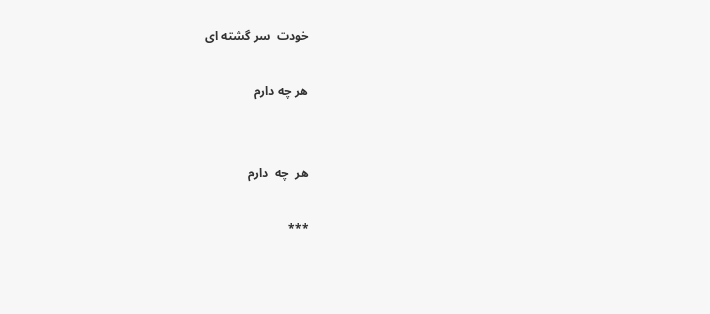خودت  سر گشته ای

هر چه دارم


هر  چه  دارم

***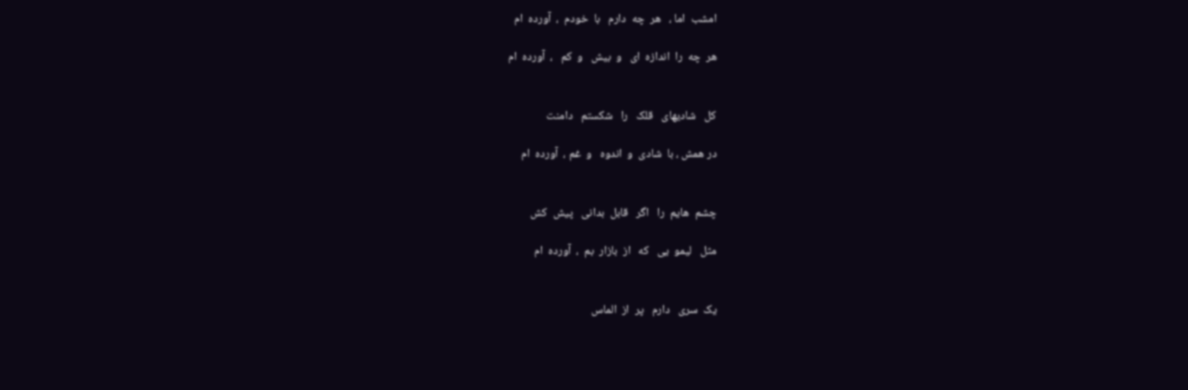امشب  اما ،   هر  چه  دارم   با  خودم  ،  آورده  ام

هر  چه  را  اندازه  ای   و  بیش   و  کم   ،  آورده  ام


کل   شادیهای   قلک   را   شکستم   دامنت

در همش ، با  شادی  و  اندوه   و  غم ،  آورده  ام


چشم  هایم  را   اگر   قابل  بدانی   پیش  کش

مثل   لیمو  یی   که   از  بازار  بم  ،  آورده  ام


یک  سری   دارم   پر  از  الماس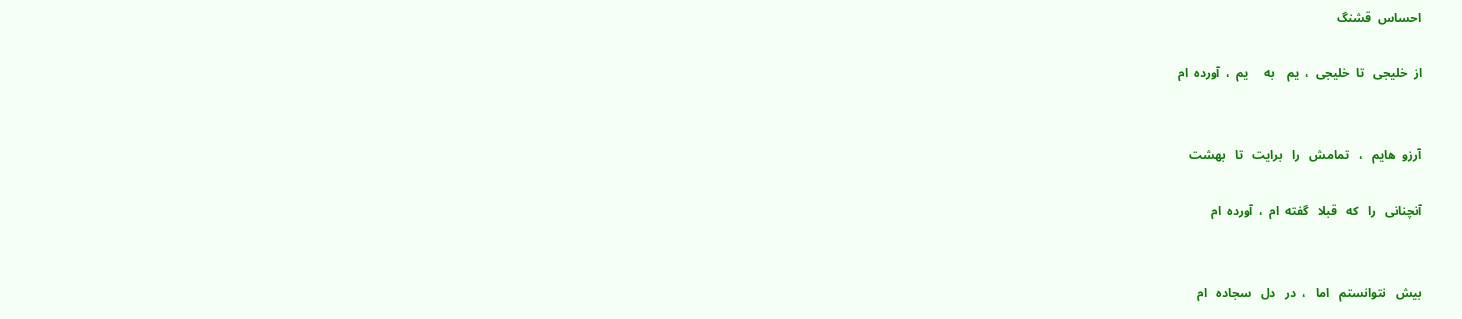احساس  قشنگ

از  خلیجی   تا  خلیجی  ،  یم    به     یم  ،  آورده  ام


آرزو  هایم   ،   تمامش   را   برایت   تا   بهشت

آنچنانی   را   که   قبلا   گفته  ام  ،  آورده  ام


بیش   نتوانستم   اما   ،  در   دل   سجاده   ام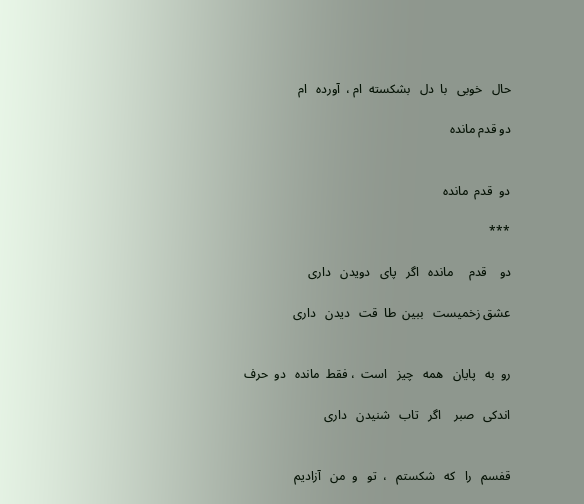حال   خوبی   با  دل   بشکسته  ام ،  آورده   ام

دو قدم مانده


دو  قدم  مانده

***

دو    قدم     مانده   اگر   پای   دویدن   داری

عشق زخمیست   ببین  طا  قت   دیدن   داری


رو  به   پایان   همه   چیز   است  ، فقط  مانده   دو  حرف

اندکی   صبر    اگر   تاب   شنیدن   داری


قفسم   را   که   شکستم   ،  تو   و  من   آزادیم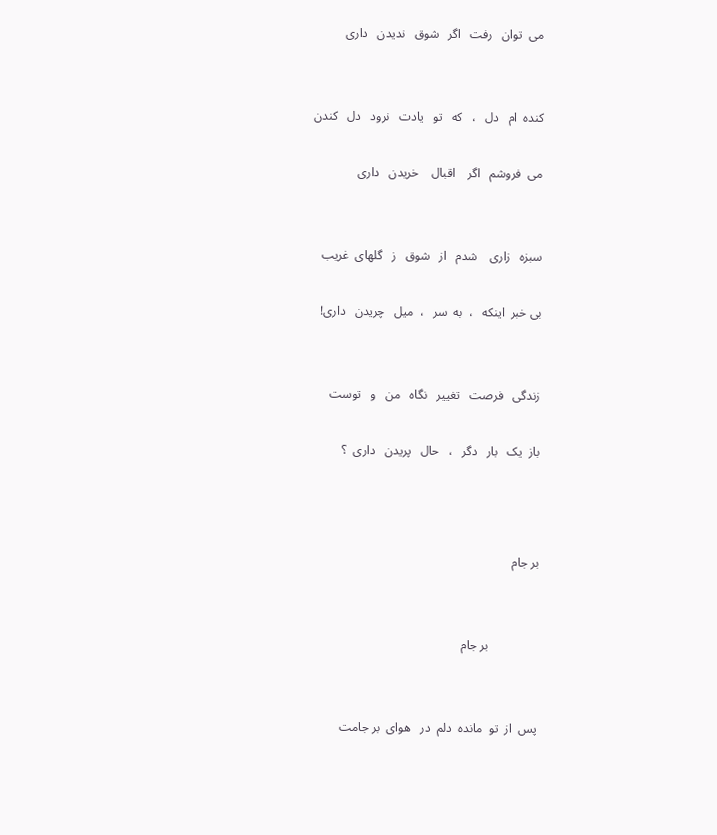می  توان   رفت   اگر   شوق   ندیدن   داری


کنده  ام   دل   ،   که   تو   یادت   نرود   دل   کندن

می  فروشم   اگر    اقبال    خریدن   داری


سبزه   زاری    شدم   از   شوق   ز   گلهای  غریب

بی خبر  اینکه   ،  به  سر   ،  میل   چریدن   داری!


زندگی   فرصت   تغییر   نگاه   من   و   توست

باز  یک   بار   دگر   ،   حال   پریدن   داری  ؟



بر جام


                بر جام


پس  از  تو  مانده  دلم  در   هوای  بر جامت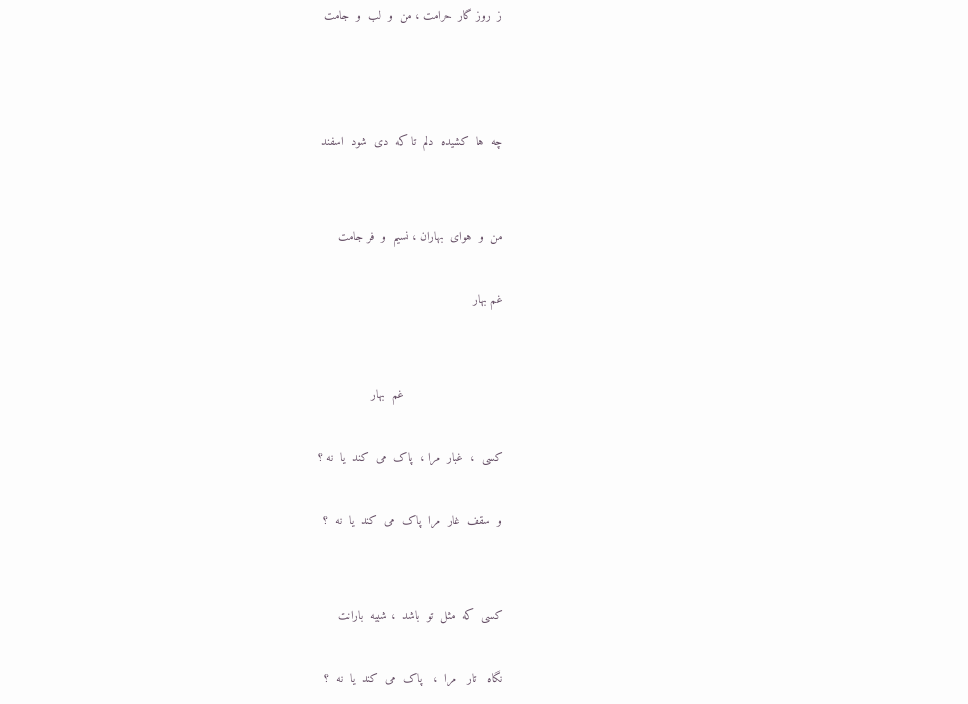ز  روز گار  حرامت ، من  و  لب  و  جامت



چه  ها  کشیده  دلم  تا که  دی  شود  اسفند


من  و  هوای  بهاران ، نسیم  و  فر جامت

غم بهار


                            غم  بهار

کسی  ،  غبار  مرا ،  پاک  می  کند  یا  نه ؟

و  سقف  غار  مرا  پاک  می  کند  یا  نه  ؟


کسی  که  مثل  تو  باشد  ، شبیه  بارانت

نگاه   تار   مرا  ،   پاک  می  کند  یا  نه  ؟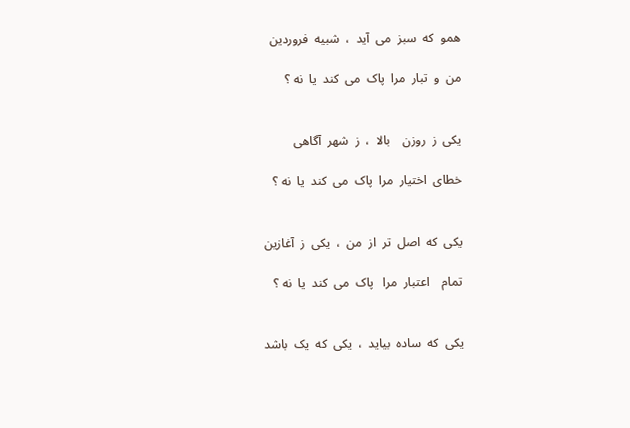همو  که  سبز  می  آید  ،  شبیه  فروردین

من  و  تبار  مرا  پاک  می  کند  یا  نه ؟


یکی  ز  روزن    بالا  ،  ز  شهر  آگاهی

خطای  اختیار  مرا  پاک  می  کند  یا  نه ؟


یکی  که  اصل  تر  از  من  ،  یکی  ز  آغازین

تمام    اعتبار  مرا   پاک  می  کند  یا  نه ؟


یکی  که  ساده  بیاید  ،  یکی  که  یک  باشد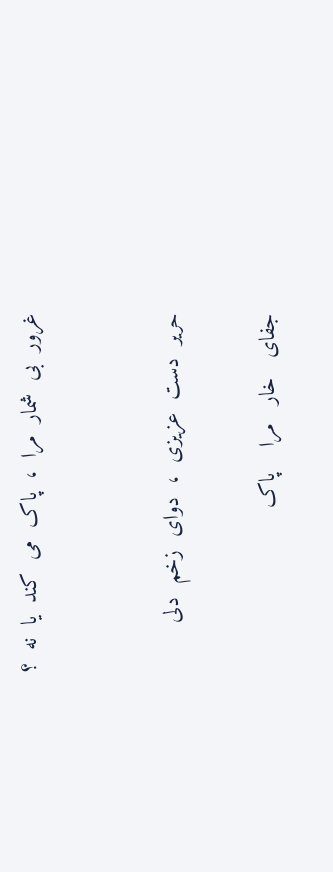غرور  بی  شمار  مرا  ،  پاک  می  کند  یا  نه  ؟


حریر  دست  عزیزی  ،  دوای  زخم  دلی

جفای   خار   مرا    پاک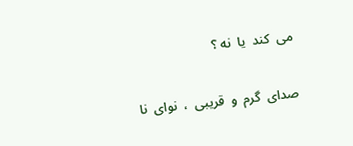می  کند  یا  نه ؟


صدای  گرم  و  قریبی  ،  نوای  نا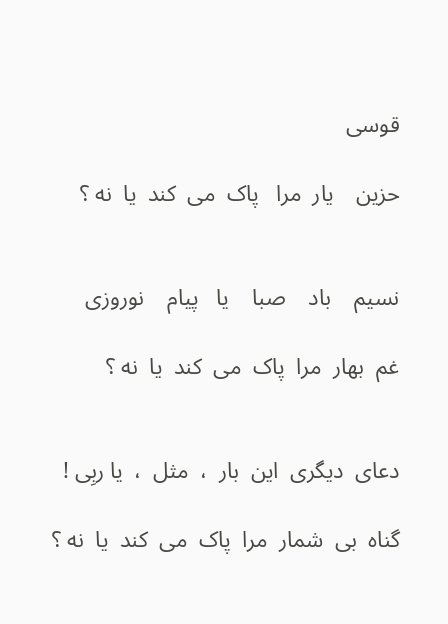قوسی

حزین    یار  مرا   پاک  می  کند  یا  نه ؟


نسیم    باد    صبا    یا   پیام    نوروزی

غم  بهار  مرا  پاک  می  کند  یا  نه ؟


دعای  دیگری  این  بار  ،  مثل  ،  یا ربِی !

گناه  بی  شمار  مرا  پاک  می  کند  یا  نه ؟